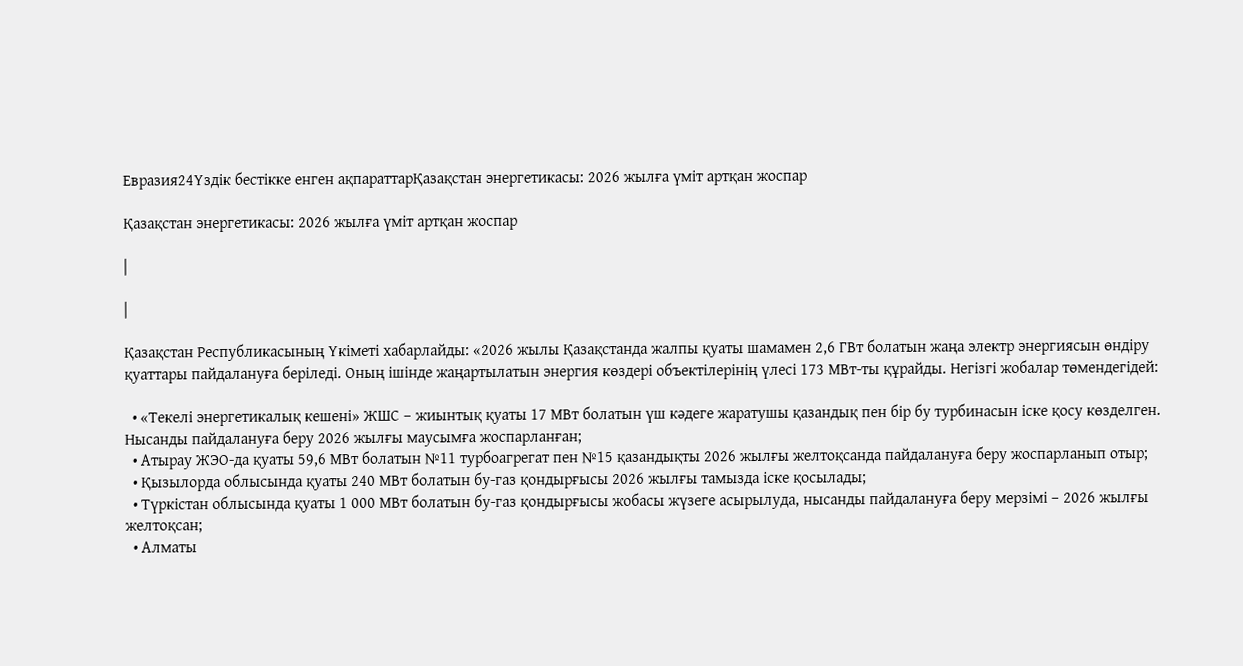Евразия24Үздік бестікке енген ақпараттарҚазақстан энергетикасы: 2026 жылға үміт артқан жоспар

Қазақстан энергетикасы: 2026 жылға үміт артқан жоспар

|

|

Қазақстан Республикасының Үкіметі хабарлайды: «2026 жылы Қазақстанда жалпы қуаты шамамен 2,6 ГВт болатын жаңа электр энергиясын өндіру қуаттары пайдалануға беріледі. Оның ішінде жаңартылатын энергия көздері объектілерінің үлесі 173 МВт-ты құрайды. Негізгі жобалар төмендегідей:

  • «Текелі энергетикалық кешені» ЖШС – жиынтық қуаты 17 МВт болатын үш кәдеге жаратушы қазандық пен бір бу турбинасын іске қосу көзделген. Нысанды пайдалануға беру 2026 жылғы маусымға жоспарланған;
  • Атырау ЖЭО-да қуаты 59,6 МВт болатын №11 турбоагрегат пен №15 қазандықты 2026 жылғы желтоқсанда пайдалануға беру жоспарланып отыр;
  • Қызылорда облысында қуаты 240 МВт болатын бу-газ қондырғысы 2026 жылғы тамызда іске қосылады;
  • Түркістан облысында қуаты 1 000 МВт болатын бу-газ қондырғысы жобасы жүзеге асырылуда, нысанды пайдалануға беру мерзімі – 2026 жылғы желтоқсан;
  • Алматы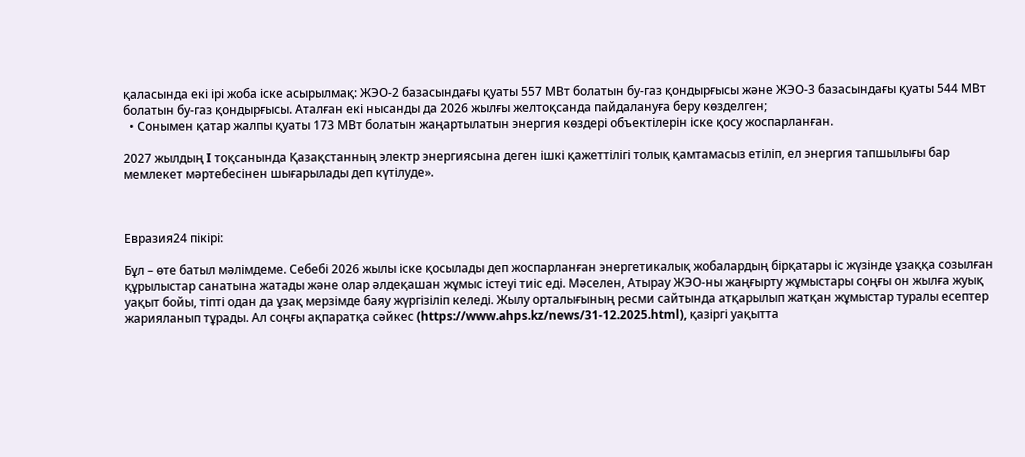қаласында екі ірі жоба іске асырылмақ: ЖЭО-2 базасындағы қуаты 557 МВт болатын бу-газ қондырғысы және ЖЭО-3 базасындағы қуаты 544 МВт болатын бу-газ қондырғысы. Аталған екі нысанды да 2026 жылғы желтоқсанда пайдалануға беру көзделген;
  • Сонымен қатар жалпы қуаты 173 МВт болатын жаңартылатын энергия көздері объектілерін іске қосу жоспарланған.

2027 жылдың I тоқсанында Қазақстанның электр энергиясына деген ішкі қажеттілігі толық қамтамасыз етіліп, ел энергия тапшылығы бар мемлекет мәртебесінен шығарылады деп күтілуде».



Евразия24 пікірі:

Бұл – өте батыл мәлімдеме. Себебі 2026 жылы іске қосылады деп жоспарланған энергетикалық жобалардың бірқатары іс жүзінде ұзаққа созылған құрылыстар санатына жатады және олар әлдеқашан жұмыс істеуі тиіс еді. Мәселен, Атырау ЖЭО-ны жаңғырту жұмыстары соңғы он жылға жуық уақыт бойы, тіпті одан да ұзақ мерзімде баяу жүргізіліп келеді. Жылу орталығының ресми сайтында атқарылып жатқан жұмыстар туралы есептер жарияланып тұрады. Ал соңғы ақпаратқа сәйкес (https://www.ahps.kz/news/31-12.2025.html), қазіргі уақытта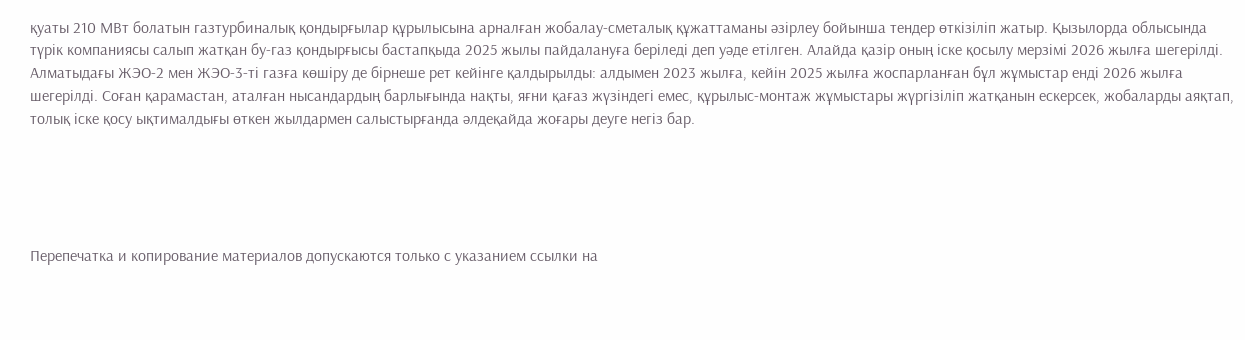қуаты 210 МВт болатын газтурбиналық қондырғылар құрылысына арналған жобалау-сметалық құжаттаманы әзірлеу бойынша тендер өткізіліп жатыр. Қызылорда облысында түрік компаниясы салып жатқан бу-газ қондырғысы бастапқыда 2025 жылы пайдалануға беріледі деп уәде етілген. Алайда қазір оның іске қосылу мерзімі 2026 жылға шегерілді. Алматыдағы ЖЭО-2 мен ЖЭО-3-ті газға көшіру де бірнеше рет кейінге қалдырылды: алдымен 2023 жылға, кейін 2025 жылға жоспарланған бұл жұмыстар енді 2026 жылға шегерілді. Соған қарамастан, аталған нысандардың барлығында нақты, яғни қағаз жүзіндегі емес, құрылыс-монтаж жұмыстары жүргізіліп жатқанын ескерсек, жобаларды аяқтап, толық іске қосу ықтималдығы өткен жылдармен салыстырғанда әлдеқайда жоғары деуге негіз бар.





Перепечатка и копирование материалов допускаются только с указанием ссылки на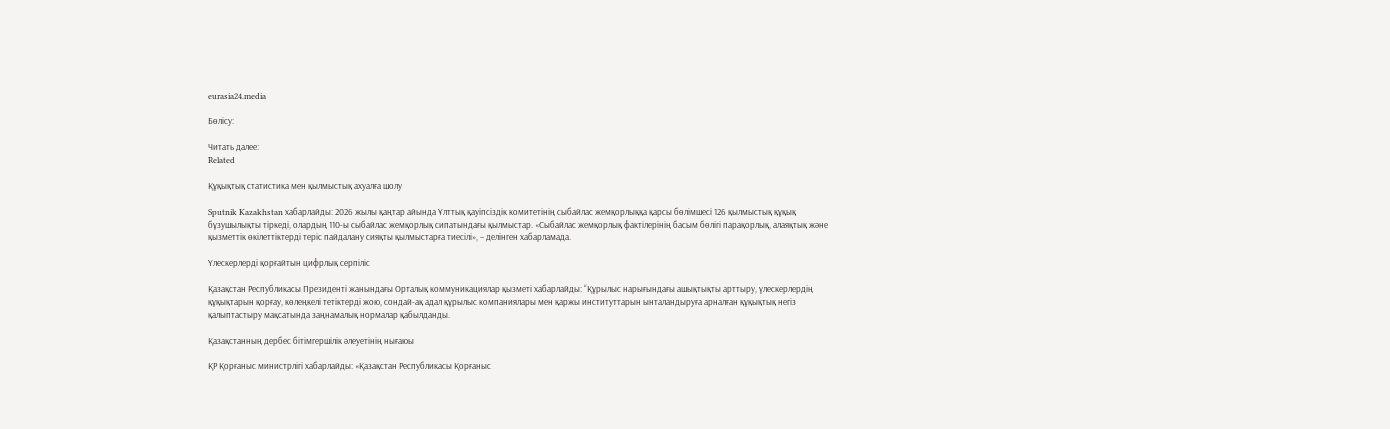eurasia24.media

Бөлісу:

Читать далее:
Related

Құқықтық статистика мен қылмыстық ахуалға шолу

Sputnik Kazakhstan хабарлайды: 2026 жылы қаңтар айында Ұлттық қауіпсіздік комитетінің сыбайлас жемқорлыққа қарсы бөлімшесі 126 қылмыстық құқық бұзушылықты тіркеді, олардың 110-ы сыбайлас жемқорлық сипатындағы қылмыстар. «Сыбайлас жемқорлық фактілерінің басым бөлігі парақорлық, алаяқтық және қызметтік өкілеттіктерді теріс пайдалану сияқты қылмыстарға тиесілі», – делінген хабарламада.

Үлескерлерді қорғайтын цифрлық серпіліс

Қазақстан Республикасы Президенті жанындағы Орталық коммуникациялар қызметі хабарлайды: “Құрылыс нарығындағы ашықтықты арттыру, үлескерлердің құқықтарын қорғау, көлеңкелі тетіктерді жою, сондай-ақ адал құрылыс компаниялары мен қаржы институттарын ынталандыруға арналған құқықтық негіз қалыптастыру мақсатында заңнамалық нормалар қабылданды.

Қазақстанның дербес бітімгершілік әлеуетінің нығаюы

ҚР Қорғаныс министрлігі хабарлайды: «Қазақстан Республикасы Қорғаныс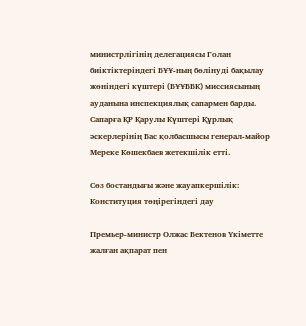министрлігінің делегациясы Голан биіктіктеріндегі БҰҰ-ның бөлінуді бақылау жөніндегі күштері (БҰҰББК) миссиясының ауданына инспекциялық сапармен барды. Сапарға ҚР Қарулы Күштері Құрлық әскерлерінің Бас қолбасшысы генерал-майор Мереке Көшекбаев жетекшілік етті.

Сөз бостандығы және жауапкершілік: Конституция төңірегіндегі дау

Премьер-министр Олжас Бектенов Үкіметте жалған ақпарат пен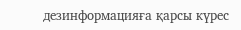дезинформацияға қарсы күрес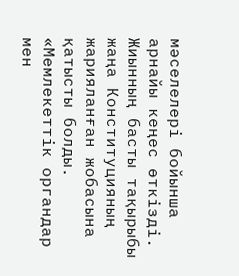мәселелері бойынша арнайы кеңес өткізді. Жиынның басты тақырыбы жаңа Конституцияның жарияланған жобасына қатысты болды. «Мемлекеттік органдар мен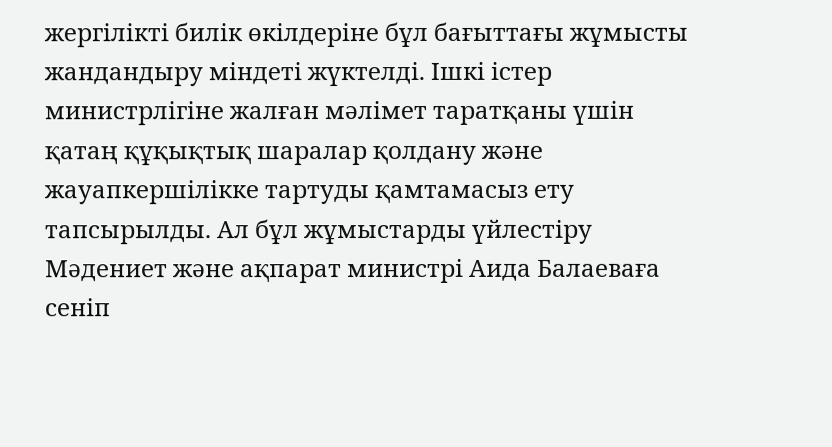жергілікті билік өкілдеріне бұл бағыттағы жұмысты жандандыру міндеті жүктелді. Ішкі істер министрлігіне жалған мәлімет таратқаны үшін қатаң құқықтық шаралар қолдану және жауапкершілікке тартуды қамтамасыз ету тапсырылды. Ал бұл жұмыстарды үйлестіру Мәдениет және ақпарат министрі Аида Балаеваға сеніп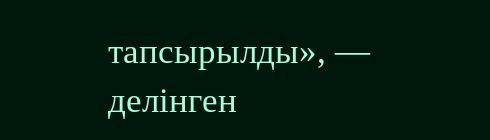тапсырылды», — делінген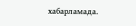хабарламада.